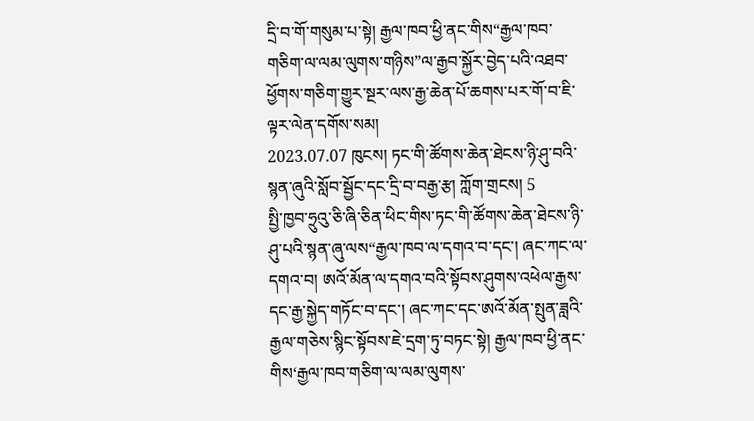དྲི་བ་གོ་གསུམ་པ་སྟེ། རྒྱལ་ཁབ་ཕྱི་ནང་གིས“རྒྱལ་ཁབ་གཅིག་ལ་ལམ་ལུགས་གཉིས”ལ་རྒྱབ་སྐྱོར་བྱེད་པའི་འཐབ་ཕྱོགས་གཅིག་གྱུར་སྔར་ལས་རྒྱ་ཆེན་པོ་ཆགས་པར་གོ་བ་ཇི་ལྟར་ལེན་དགོས་སམ།
2023.07.07 ཁུངས། ཏང་གི་ཚོགས་ཆེན་ཐེངས་ཉི་ཤུ་བའི་སྙན་ཞུའི་སློབ་སྦྱོང་དང་དྲི་བ་བརྒྱ་རྩ། ཀློག་གྲངས། 5
སྤྱི་ཁྱབ་ཧྲུའུ་ཅི་ཞི་ཅིན་ཕིང་གིས་ཏང་གི་ཚོགས་ཆེན་ཐེངས་ཉི་ཤུ་པའི་སྙན་ཞུ་ལས“རྒྱལ་ཁབ་ལ་དགའ་བ་དང་། ཞང་ཀང་ལ་དགའ་བ། ཨའོ་མོན་ལ་དགའ་བའི་སྟོབས་ཤུགས་འཕེལ་རྒྱས་དང་རྒྱ་སྐྱེད་གཏོང་བ་དང་། ཞང་ཀང་དང་ཨའོ་མོན་སྤུན་ཟླའི་རྒྱལ་གཅེས་སྙིང་སྟོབས་ཇེ་དྲག་ཏུ་བཏང་སྟེ། རྒྱལ་ཁབ་ཕྱི་ནང་གིས‘རྒྱལ་ཁབ་གཅིག་ལ་ལམ་ལུགས་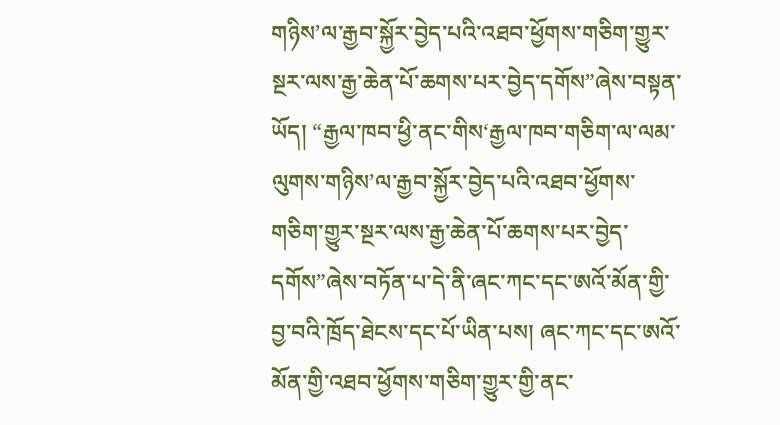གཉིས’ལ་རྒྱབ་སྐྱོར་བྱེད་པའི་འཐབ་ཕྱོགས་གཅིག་གྱུར་སྔར་ལས་རྒྱ་ཆེན་པོ་ཆགས་པར་བྱེད་དགོས”ཞེས་བསྟན་ཡོད། “རྒྱལ་ཁབ་ཕྱི་ནང་གིས‘རྒྱལ་ཁབ་གཅིག་ལ་ལམ་ལུགས་གཉིས’ལ་རྒྱབ་སྐྱོར་བྱེད་པའི་འཐབ་ཕྱོགས་གཅིག་གྱུར་སྔར་ལས་རྒྱ་ཆེན་པོ་ཆགས་པར་བྱེད་དགོས”ཞེས་བཏོན་པ་དེ་ནི་ཞང་ཀང་དང་ཨའོ་མོན་གྱི་བྱ་བའི་ཁྲོད་ཐེངས་དང་པོ་ཡིན་པས། ཞང་ཀང་དང་ཨའོ་མོན་གྱི་འཐབ་ཕྱོགས་གཅིག་གྱུར་གྱི་ནང་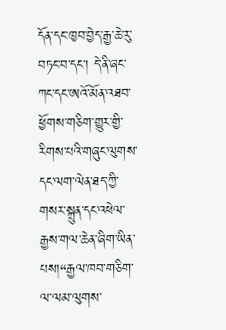དོན་དང་ཁྱབ་བྱེད་རྒྱ་ཆེ་རུ་བཏང་བ་དང་། དེ་ནི་ཞང་ཀང་དང་ཨའོ་མོན་འཐབ་ཕྱོགས་གཅིག་གྱུར་གྱི་རིགས་པའི་གཞུང་ལུགས་དང་ལག་ལེན་ཐད་ཀྱི་གསར་སྐྲུན་དང་འཕེལ་རྒྱས་གལ་ཆེན་ཞིག་ཡིན་པས།“རྒྱལ་ཁབ་གཅིག་ལ་ལམ་ལུགས་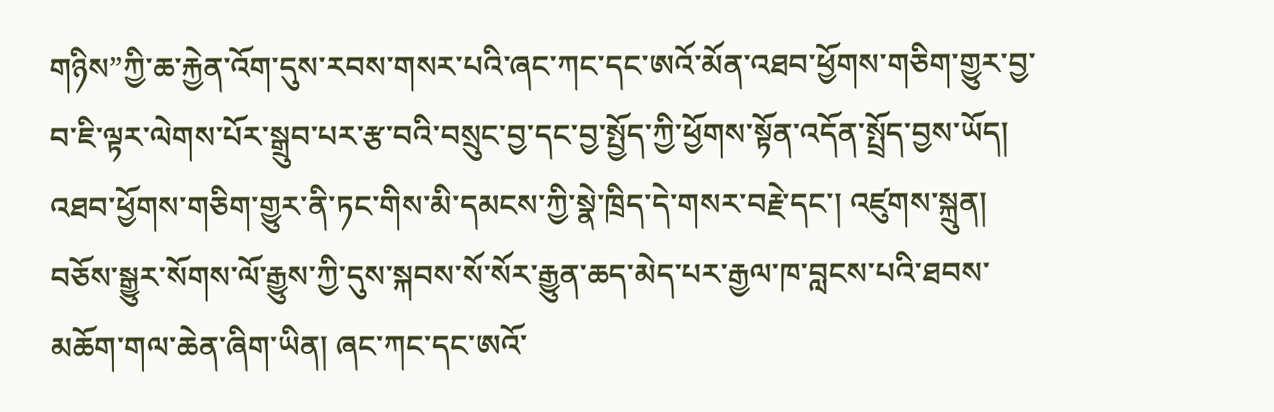གཉིས”ཀྱི་ཆ་རྐྱེན་འོག་དུས་རབས་གསར་པའི་ཞང་ཀང་དང་ཨའོ་མོན་འཐབ་ཕྱོགས་གཅིག་གྱུར་བྱ་བ་ཇི་ལྟར་ལེགས་པོར་སྒྲུབ་པར་རྩ་བའི་བསྲུང་བྱ་དང་བྱ་སྤྱོད་ཀྱི་ཕྱོགས་སྟོན་འདོན་སྤྲོད་བྱས་ཡོད།
འཐབ་ཕྱོགས་གཅིག་གྱུར་ནི་ཏང་གིས་མི་དམངས་ཀྱི་སྣེ་ཁྲིད་དེ་གསར་བརྗེ་དང་། འཛུགས་སྐྲུན། བཅོས་སྒྱུར་སོགས་ལོ་རྒྱུས་ཀྱི་དུས་སྐབས་སོ་སོར་རྒྱུན་ཆད་མེད་པར་རྒྱལ་ཁ་བླངས་པའི་ཐབས་མཆོག་གལ་ཆེན་ཞིག་ཡིན། ཞང་ཀང་དང་ཨའོ་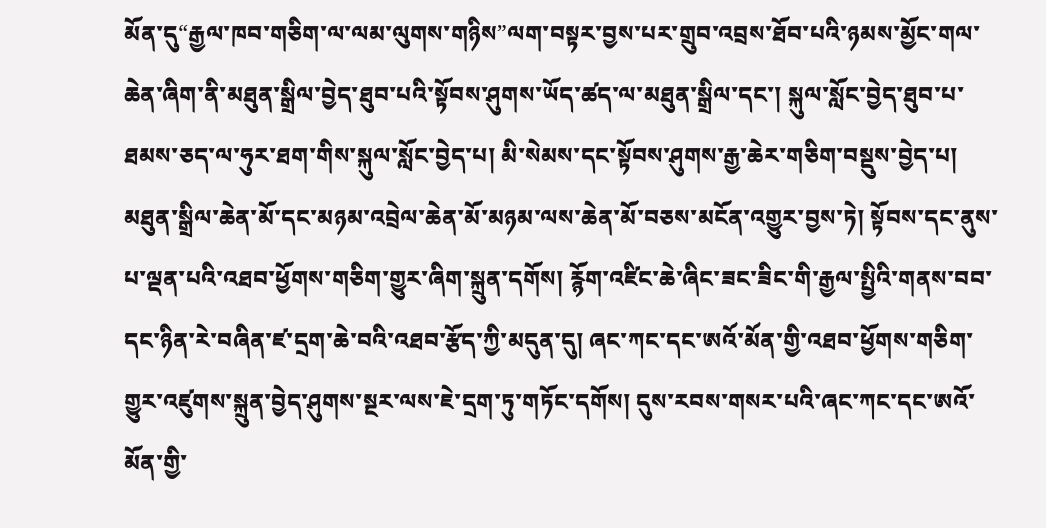མོན་དུ“རྒྱལ་ཁབ་གཅིག་ལ་ལམ་ལུགས་གཉིས”ལག་བསྟར་བྱས་པར་གྲུབ་འབྲས་ཐོབ་པའི་ཉམས་མྱོང་གལ་ཆེན་ཞིག་ནི་མཐུན་སྒྲིལ་བྱེད་ཐུབ་པའི་སྟོབས་ཤུགས་ཡོད་ཚད་ལ་མཐུན་སྒྲིལ་དང་། སྐུལ་སློང་བྱེད་ཐུབ་པ་ཐམས་ཅད་ལ་ཧུར་ཐག་གིས་སྐུལ་སློང་བྱེད་པ། མི་སེམས་དང་སྟོབས་ཤུགས་རྒྱ་ཆེར་གཅིག་བསྡུས་བྱེད་པ། མཐུན་སྒྲིལ་ཆེན་མོ་དང་མཉམ་འབྲེལ་ཆེན་མོ་མཉམ་ལས་ཆེན་མོ་བཅས་མངོན་འགྱུར་བྱས་ཏེ། སྟོབས་དང་ནུས་པ་ལྡན་པའི་འཐབ་ཕྱོགས་གཅིག་གྱུར་ཞིག་སྐྲུན་དགོས། རྙོག་འཛིང་ཆེ་ཞིང་ཟང་ཟིང་གི་རྒྱལ་སྤྱིའི་གནས་བབ་དང་ཉིན་རེ་བཞིན་ཛ་དྲག་ཆེ་བའི་འཐབ་རྩོད་ཀྱི་མདུན་དུ། ཞང་ཀང་དང་ཨའོ་མོན་གྱི་འཐབ་ཕྱོགས་གཅིག་གྱུར་འཛུགས་སྐྲུན་བྱེད་ཤུགས་སྔར་ལས་ཇེ་དྲག་ཏུ་གཏོང་དགོས། དུས་རབས་གསར་པའི་ཞང་ཀང་དང་ཨའོ་མོན་གྱི་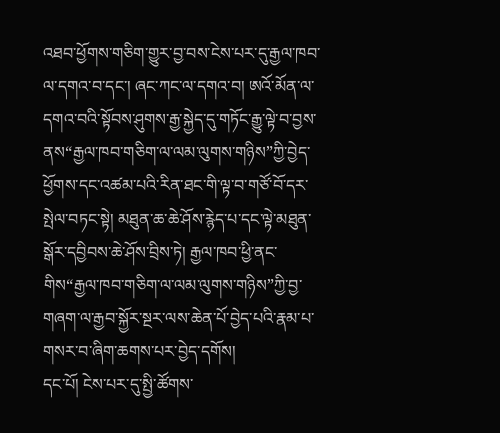འཐབ་ཕྱོགས་གཅིག་གྱུར་བྱ་བས་ངེས་པར་དུ་རྒྱལ་ཁབ་ལ་དགའ་བ་དང་། ཞང་ཀང་ལ་དགའ་བ། ཨའོ་མོན་ལ་དགའ་བའི་སྟོབས་ཤུགས་རྒྱ་སྐྱེད་དུ་གཏོང་རྒྱུ་ལྟེ་བ་བྱས་ནས“རྒྱལ་ཁབ་གཅིག་ལ་ལམ་ལུགས་གཉིས”ཀྱི་བྱེད་ཕྱོགས་དང་འཚམ་པའི་རིན་ཐང་གི་ལྟ་བ་གཙོ་བོ་དར་སྤེལ་བཏང་སྟེ། མཐུན་ཆ་ཆེ་ཤོས་རྙེད་པ་དང་ལྟེ་མཐུན་སྒོར་དབྱིབས་ཆེ་ཤོས་བྲིས་ཏེ། རྒྱལ་ཁབ་ཕྱི་ནང་གིས“རྒྱལ་ཁབ་གཅིག་ལ་ལམ་ལུགས་གཉིས”ཀྱི་བྱ་གཞག་ལ་རྒྱབ་སྐྱོར་སྔར་ལས་ཆེན་པོ་བྱེད་པའི་རྣམ་པ་གསར་བ་ཞིག་ཆགས་པར་བྱེད་དགོས།
དང་པོ། ངེས་པར་དུ་སྤྱི་ཚོགས་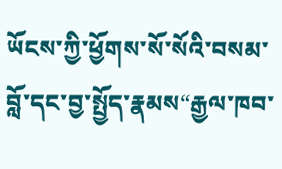ཡོངས་ཀྱི་ཕྱོགས་སོ་སོའི་བསམ་བློ་དང་བྱ་སྤྱོད་རྣམས“རྒྱལ་ཁབ་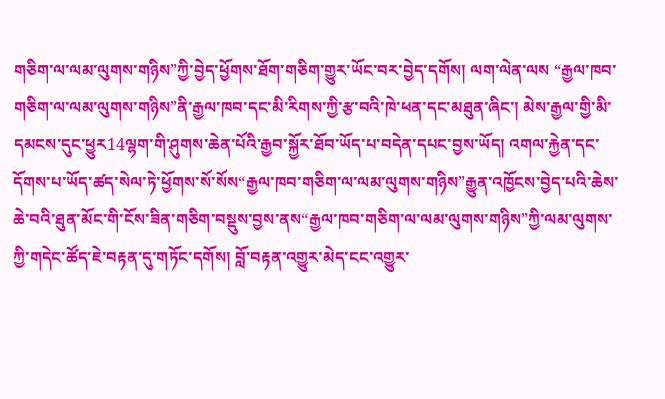གཅིག་ལ་ལམ་ལུགས་གཉིས”ཀྱི་བྱེད་ཕྱོགས་ཐོག་གཅིག་གྱུར་ཡོང་བར་བྱེད་དགོས། ལག་ལེན་ལས “རྒྱལ་ཁབ་གཅིག་ལ་ལམ་ལུགས་གཉིས”ནི་རྒྱལ་ཁབ་དང་མི་རིགས་ཀྱི་རྩ་བའི་ཁེ་ཕན་དང་མཐུན་ཞིང་། མེས་རྒྱལ་གྱི་མི་དམངས་དུང་ཕྱུར14ལྷག་གི་ཤུགས་ཆེན་པོའི་རྒྱབ་སྐྱོར་ཐོབ་ཡོད་པ་བདེན་དཔང་བྱས་ཡོད། འགལ་རྐྱེན་དང་དོགས་པ་ཡོད་ཚད་སེལ་ཏེ་ཕྱོགས་སོ་སོས“རྒྱལ་ཁབ་གཅིག་ལ་ལམ་ལུགས་གཉིས”རྒྱུན་འཁྱོངས་བྱེད་པའི་ཆེས་ཆེ་བའི་ཐུན་མོང་གི་ངོས་ཟིན་གཅིག་བསྡུས་བྱས་ནས“རྒྱལ་ཁབ་གཅིག་ལ་ལམ་ལུགས་གཉིས”ཀྱི་ལམ་ལུགས་ཀྱི་གདེང་ཚོད་ཇེ་བརྟན་དུ་གཏོང་དགོས། བློ་བརྟན་འགྱུར་མེད་ངང་འགྱུར་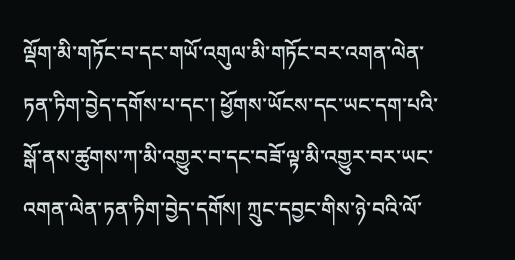ལྡོག་མི་གཏོང་བ་དང་གཡོ་འགུལ་མི་གཏོང་བར་འགན་ལེན་ཏན་ཏིག་བྱེད་དགོས་པ་དང་། ཕྱོགས་ཡོངས་དང་ཡང་དག་པའི་སྒོ་ནས་ཚུགས་ཀ་མི་འགྱུར་བ་དང་བཟོ་ལྟ་མི་འགྱུར་བར་ཡང་འགན་ལེན་ཏན་ཏིག་བྱེད་དགོས། ཀྲུང་དབྱང་གིས་ཉེ་བའི་ལོ་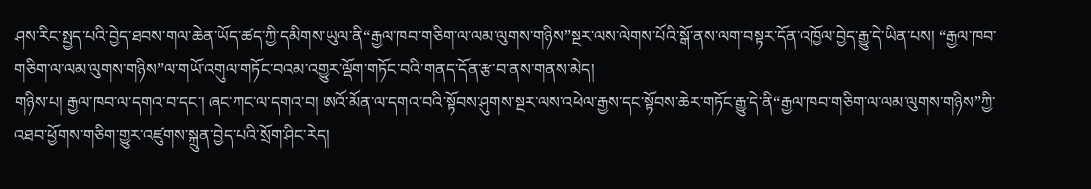ཤས་རིང་སྤྱད་པའི་བྱེད་ཐབས་གལ་ཆེན་ཡོད་ཚད་ཀྱི་དམིགས་ཡུལ་ནི“རྒྱལ་ཁབ་གཅིག་ལ་ལམ་ལུགས་གཉིས”སྔར་ལས་ལེགས་པོའི་སྒོ་ནས་ལག་བསྟར་དོན་འཁྱོལ་བྱེད་རྒྱུ་དེ་ཡིན་པས། “རྒྱལ་ཁབ་གཅིག་ལ་ལམ་ལུགས་གཉིས”ལ་གཡོ་འགུལ་གཏོང་བའམ་འགྱུར་ལྡོག་གཏོང་བའི་གནད་དོན་རྩ་བ་ནས་གནས་མེད།
གཉིས་པ། རྒྱལ་ཁབ་ལ་དགའ་བ་དང་། ཞང་ཀང་ལ་དགའ་བ། ཨའོ་མོན་ལ་དགའ་བའི་སྟོབས་ཤུགས་སྔར་ལས་འཕེལ་རྒྱས་དང་སྟོབས་ཆེར་གཏོང་རྒྱུ་དེ་ནི“རྒྱལ་ཁབ་གཅིག་ལ་ལམ་ལུགས་གཉིས”ཀྱི་འཐབ་ཕྱོགས་གཅིག་གྱུར་འཛུགས་སྐྲུན་བྱེད་པའི་སྲོག་ཤིང་རེད།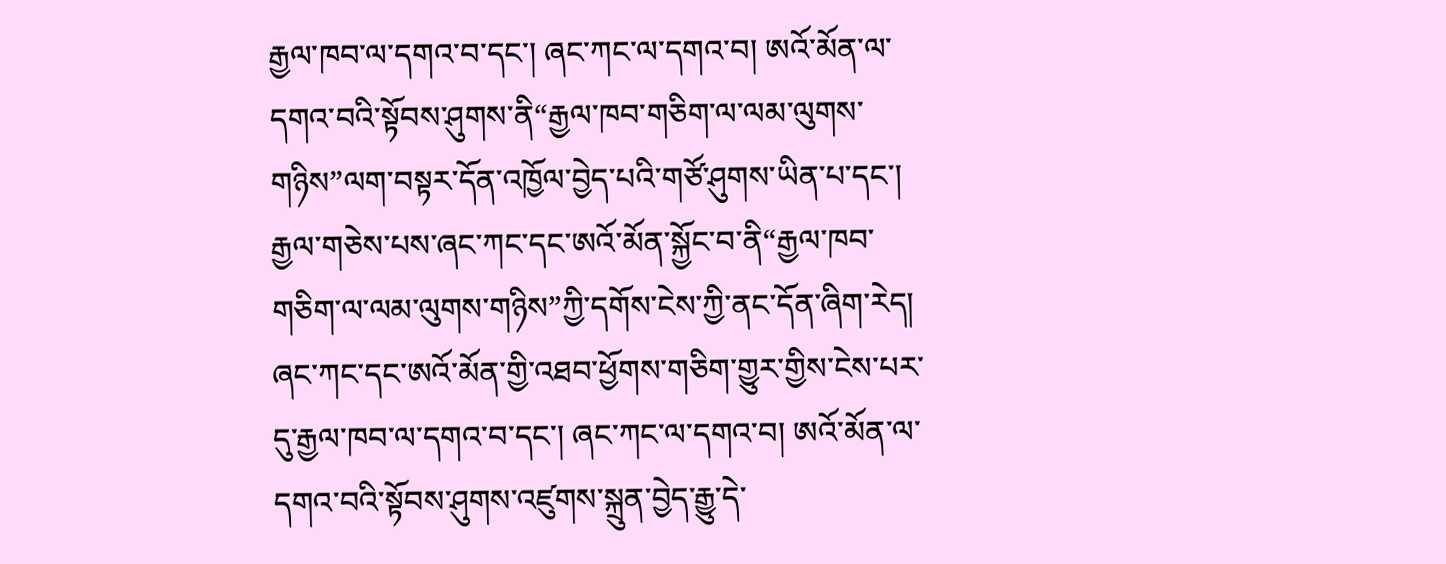རྒྱལ་ཁབ་ལ་དགའ་བ་དང་། ཞང་ཀང་ལ་དགའ་བ། ཨའོ་མོན་ལ་དགའ་བའི་སྟོབས་ཤུགས་ནི“རྒྱལ་ཁབ་གཅིག་ལ་ལམ་ལུགས་གཉིས”ལག་བསྟར་དོན་འཁྱོལ་བྱེད་པའི་གཙོ་ཤུགས་ཡིན་པ་དང་། རྒྱལ་གཅེས་པས་ཞང་ཀང་དང་ཨའོ་མོན་སྐྱོང་བ་ནི“རྒྱལ་ཁབ་གཅིག་ལ་ལམ་ལུགས་གཉིས”ཀྱི་དགོས་ངེས་ཀྱི་ནང་དོན་ཞིག་རེད། ཞང་ཀང་དང་ཨའོ་མོན་གྱི་འཐབ་ཕྱོགས་གཅིག་གྱུར་གྱིས་ངེས་པར་དུ་རྒྱལ་ཁབ་ལ་དགའ་བ་དང་། ཞང་ཀང་ལ་དགའ་བ། ཨའོ་མོན་ལ་དགའ་བའི་སྟོབས་ཤུགས་འཛུགས་སྐྲུན་བྱེད་རྒྱུ་དེ་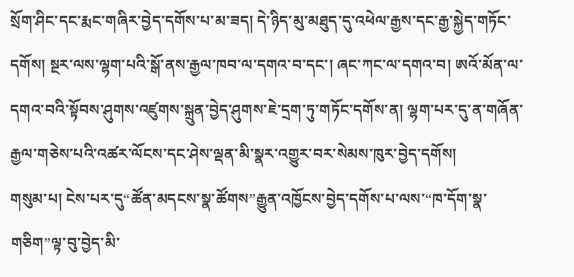སྲོག་ཤིང་དང་རྨང་གཞིར་བྱེད་དགོས་པ་མ་ཟད། དེ་ཉིད་མུ་མཐུད་དུ་འཕེལ་རྒྱས་དང་རྒྱ་སྐྱེད་གཏོང་དགོས། སྔར་ལས་ལྷག་པའི་སྒོ་ནས་རྒྱལ་ཁབ་ལ་དགའ་བ་དང་། ཞང་ཀང་ལ་དགའ་བ། ཨའོ་མོན་ལ་དགའ་བའི་སྟོབས་ཤུགས་འཛུགས་སྐྲུན་བྱེད་ཤུགས་ཇེ་དྲག་ཏུ་གཏོང་དགོས་ན། ལྷག་པར་དུ་ན་གཞོན་རྒྱལ་གཅེས་པའི་འཚར་ལོངས་དང་ཤེས་ལྡན་མི་སྣར་འགྱུར་བར་སེམས་ཁུར་བྱེད་དགོས།
གསུམ་པ། ངེས་པར་དུ“ཚོན་མདངས་སྣ་ཚོགས”རྒྱུན་འཁྱོངས་བྱེད་དགོས་པ་ལས་“ཁ་དོག་སྣ་གཅིག”ལྟ་བུ་བྱེད་མི་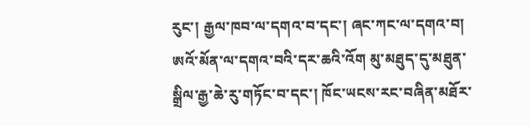རུང་། རྒྱལ་ཁབ་ལ་དགའ་བ་དང་། ཞང་ཀང་ལ་དགའ་བ། ཨའོ་མོན་ལ་དགའ་བའི་དར་ཆའི་འོག མུ་མཐུད་དུ་མཐུན་སྒྲིལ་རྒྱ་ཆེ་རུ་གཏོང་བ་དང་། ཁོང་ཡངས་རང་བཞིན་མཐོར་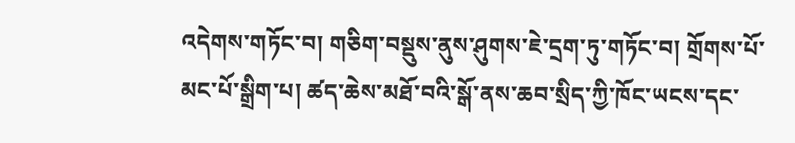འདེགས་གཏོང་བ། གཅིག་བསྡུས་ནུས་ཤུགས་ཇེ་དྲག་ཏུ་གཏོང་བ། གྲོགས་པོ་མང་པོ་སྒྲིག་པ། ཚད་ཆེས་མཐོ་བའི་སྒོ་ནས་ཆབ་སྲིད་ཀྱི་ཁོང་ཡངས་དང་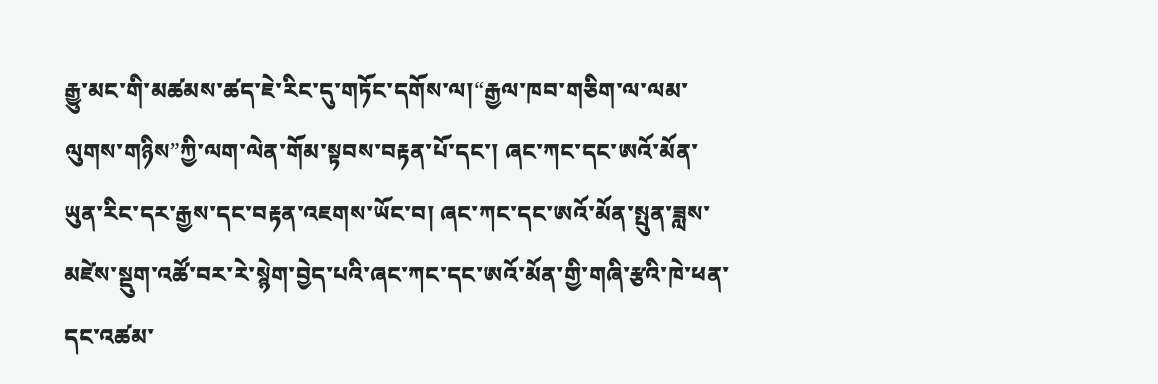རྒྱུ་མང་གི་མཚམས་ཚད་ཇེ་རིང་དུ་གཏོང་དགོས་ལ།“རྒྱལ་ཁབ་གཅིག་ལ་ལམ་ལུགས་གཉིས”ཀྱི་ལག་ལེན་གོམ་སྟབས་བརྟན་པོ་དང་། ཞང་ཀང་དང་ཨའོ་མོན་ཡུན་རིང་དར་རྒྱས་དང་བརྟན་འཇགས་ཡོང་བ། ཞང་ཀང་དང་ཨའོ་མོན་སྤུན་ཟླས་མཛེས་སྡུག་འཚོ་བར་རེ་སྙེག་བྱེད་པའི་ཞང་ཀང་དང་ཨའོ་མོན་གྱི་གཞི་རྩའི་ཁེ་ཕན་དང་འཚམ་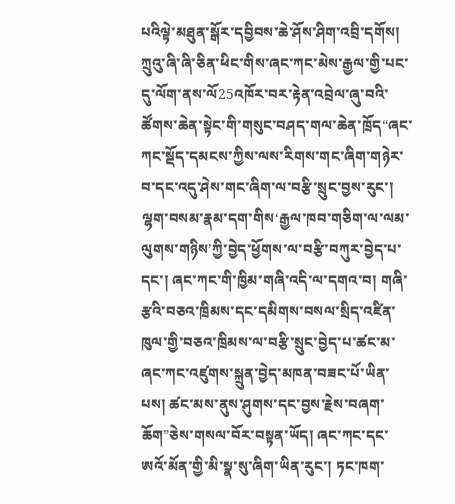པའིལྟེ་མཐུན་སྒོར་དབྱིབས་ཆེ་ཤོས་ཤིག་འབྲི་དགོས།  ཀྲུའུ་ཞི་ཞི་ཅིན་ཕིང་གིས་ཞང་ཀང་མེས་རྒྱལ་གྱི་པང་དུ་ལོག་ནས་ལོ25འཁོར་བར་རྟེན་འབྲེལ་ཞུ་བའི་ཚོགས་ཆེན་སྟེང་གི་གསུང་བཤད་གལ་ཆེན་ཁྲོད“ཞང་ཀང་སྡོད་དམངས་ཀྱིས་ལས་རིགས་གང་ཞིག་གཉེར་བ་དང་འདུ་ཤེས་གང་ཞིག་ལ་བརྩི་སྲུང་བྱས་རུང་། ལྷག་བསམ་རྣམ་དག་གིས‘རྒྱལ་ཁབ་གཅིག་ལ་ལམ་ལུགས་གཉིས’ཀྱི་བྱེད་ཕྱོགས་ལ་བརྩི་བཀུར་བྱེད་པ་དང་། ཞང་ཀང་གི་ཁྱིམ་གཞི་འདི་ལ་དགའ་བ། གཞི་རྩའི་བཅའ་ཁྲིམས་དང་དམིགས་བསལ་སྲིད་འཛིན་ཁུལ་གྱི་བཅའ་ཁྲིམས་ལ་བརྩི་སྲུང་བྱེད་པ་ཚང་མ་ཞང་ཀང་འཛུགས་སྐྲུན་བྱེད་མཁན་བཟང་པོ་ཡིན་པས། ཚང་མས་ནུས་ཤུགས་དང་བྱས་རྗེས་བཞག་ཆོག”ཅེས་གསལ་བོར་བསྟན་ཡོད། ཞང་ཀང་དང་ཨའོ་མོན་གྱི་མི་སྣ་སུ་ཞིག་ཡིན་རུང་། ཏང་ཁག་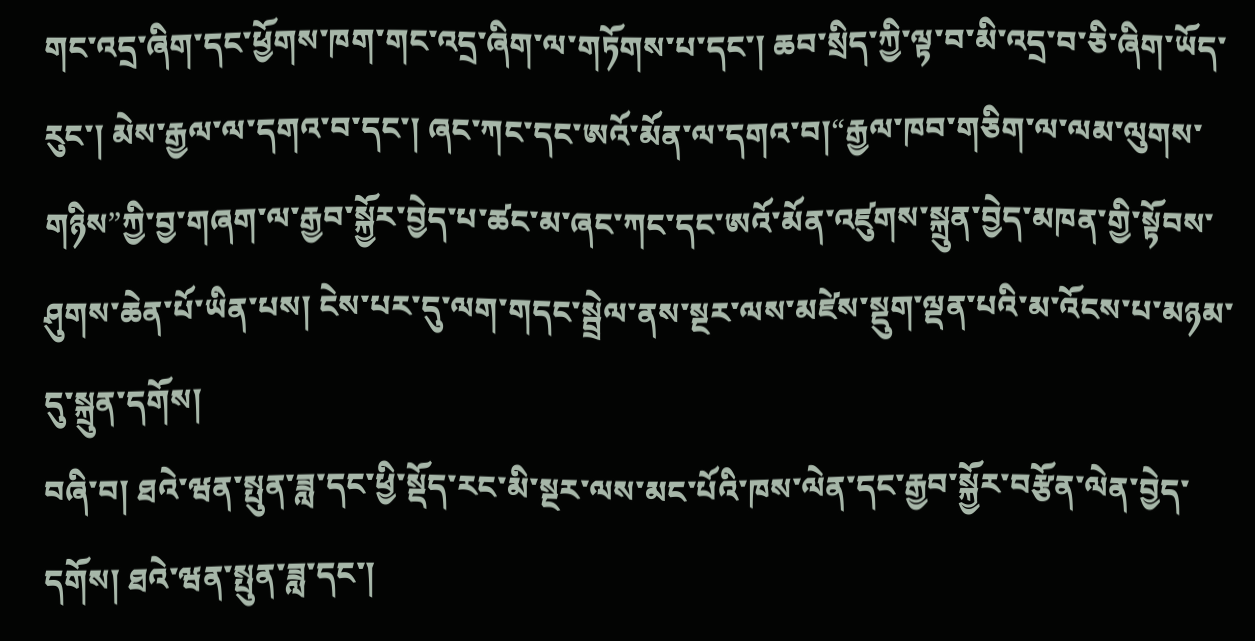གང་འདྲ་ཞིག་དང་ཕྱོགས་ཁག་གང་འདྲ་ཞིག་ལ་གཏོགས་པ་དང་། ཆབ་སྲིད་ཀྱི་ལྟ་བ་མི་འདྲ་བ་ཅི་ཞིག་ཡོད་རུང་། མེས་རྒྱལ་ལ་དགའ་བ་དང་། ཞང་ཀང་དང་ཨའོ་མོན་ལ་དགའ་བ།“རྒྱལ་ཁབ་གཅིག་ལ་ལམ་ལུགས་གཉིས”ཀྱི་བྱ་གཞག་ལ་རྒྱབ་སྐྱོར་བྱེད་པ་ཚང་མ་ཞང་ཀང་དང་ཨའོ་མོན་འཛུགས་སྐྲུན་བྱེད་མཁན་གྱི་སྟོབས་ཤུགས་ཆེན་པོ་ཡིན་པས། ངེས་པར་དུ་ལག་གདང་སྦྲེལ་ནས་སྔར་ལས་མཛེས་སྡུག་ལྡན་པའི་མ་འོངས་པ་མཉམ་དུ་སྐྲུན་དགོས།
བཞི་བ། ཐའེ་ཝན་སྤུན་ཟླ་དང་ཕྱི་སྡོད་རང་མི་སྔར་ལས་མང་པོའི་ཁས་ལེན་དང་རྒྱབ་སྐྱོར་བརྩོན་ལེན་བྱེད་དགོས། ཐའེ་ཝན་སྤུན་ཟླ་དང་།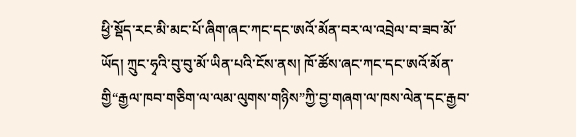ཕྱི་སྡོད་རང་མི་མང་པོ་ཞིག་ཞང་ཀང་དང་ཨའོ་མོན་བར་ལ་འབྲེལ་བ་ཟབ་མོ་ཡོད། ཀྲུང་ཧྭའི་བུ་བུ་མོ་ཡིན་པའི་ངོས་ནས། ཁོ་ཚོས་ཞང་ཀང་དང་ཨའོ་མོན་གྱི“རྒྱལ་ཁབ་གཅིག་ལ་ལམ་ལུགས་གཉིས”ཀྱི་བྱ་གཞག་ལ་ཁས་ལེན་དང་རྒྱབ་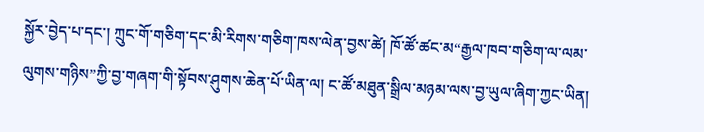སྐྱོར་བྱེད་པ་དང་། ཀྲུང་གོ་གཅིག་དང་མི་རིགས་གཅིག་ཁས་ལེན་བྱས་ཚེ། ཁོ་ཚོ་ཚང་མ“རྒྱལ་ཁབ་གཅིག་ལ་ལམ་ལུགས་གཉིས”ཀྱི་བྱ་གཞག་གི་སྟོབས་ཤུགས་ཆེན་པོ་ཡིན་ལ། ང་ཚོ་མཐུན་སྒྲིལ་མཉམ་ལས་བྱ་ཡུལ་ཞིག་ཀྱང་ཡིན།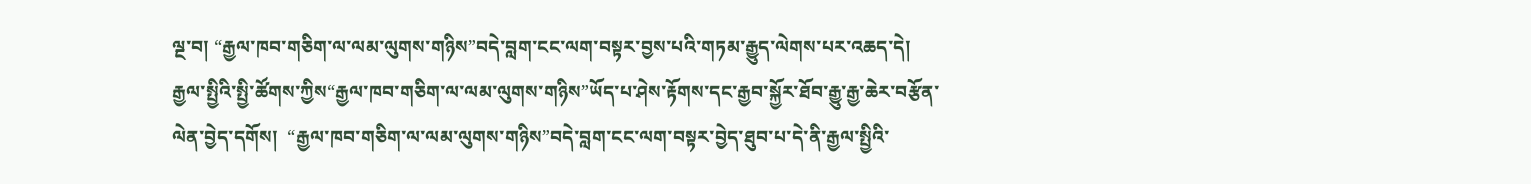ལྔ་བ། “རྒྱལ་ཁབ་གཅིག་ལ་ལམ་ལུགས་གཉིས”བདེ་བླག་ངང་ལག་བསྟར་བྱས་པའི་གཏམ་རྒྱུད་ལེགས་པར་འཆད་དེ། རྒྱལ་སྤྱིའི་སྤྱི་ཚོགས་ཀྱིས“རྒྱལ་ཁབ་གཅིག་ལ་ལམ་ལུགས་གཉིས”ཡོད་པ་ཤེས་རྟོགས་དང་རྒྱབ་སྐྱོར་ཐོབ་རྒྱུ་རྒྱ་ཆེར་བརྩོན་ལེན་བྱེད་དགོས།  “རྒྱལ་ཁབ་གཅིག་ལ་ལམ་ལུགས་གཉིས”བདེ་བླག་ངང་ལག་བསྟར་བྱེད་ཐུབ་པ་དེ་ནི་རྒྱལ་སྤྱིའི་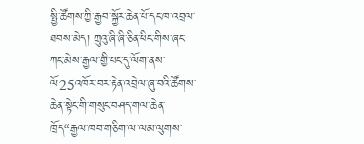སྤྱི་ཚོགས་ཀྱི་རྒྱབ་སྐྱོར་ཆེན་པོ་དང་ཁ་འབྲལ་ཐབས་མེད། ཀྲུའུ་ཞི་ཞི་ཅིན་ཕིང་གིས་ཞང་ཀང་མེས་རྒྱལ་གྱི་པང་དུ་ལོག་ནས་ལོ25འཁོར་བར་རྟེན་འབྲེལ་ཞུ་བའི་ཚོགས་ཆེན་སྟེང་གི་གསུང་བཤད་གལ་ཆེན་ཁྲོད“རྒྱལ་ཁབ་གཅིག་ལ་ལམ་ལུགས་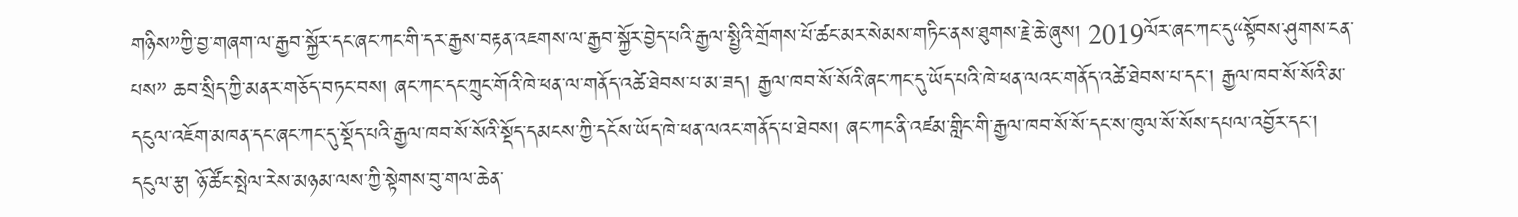གཉིས”ཀྱི་བྱ་གཞག་ལ་རྒྱབ་སྐྱོར་དང་ཞང་ཀང་གི་དར་རྒྱས་བརྟན་འཇགས་ལ་རྒྱབ་སྐྱོར་བྱེད་པའི་རྒྱལ་སྤྱིའི་གྲོགས་པོ་ཚང་མར་སེམས་གཏིང་ནས་ཐུགས་རྗེ་ཆེ་ཞུས། 2019ལོར་ཞང་ཀང་དུ“སྟོབས་ཤུགས་ངན་པས” ཆབ་སྲིད་ཀྱི་མནར་གཅོད་བཏང་བས། ཞང་ཀང་དང་ཀྲུང་གོའི་ཁེ་ཕན་ལ་གནོད་འཚེ་ཐེབས་པ་མ་ཟད། རྒྱལ་ཁབ་སོ་སོའི་ཞང་ཀང་དུ་ཡོད་པའི་ཁེ་ཕན་ལའང་གནོད་འཚེ་ཐེབས་པ་དང་། རྒྱལ་ཁབ་སོ་སོའི་མ་དངུལ་འཇོག་མཁན་དང་ཞང་ཀང་དུ་སྡོད་པའི་རྒྱལ་ཁབ་སོ་སོའི་སྡོད་དམངས་ཀྱི་དངོས་ཡོད་ཁེ་ཕན་ལའང་གནོད་པ་ཐེབས། ཞང་ཀང་ནི་འཛམ་གླིང་གི་རྒྱལ་ཁབ་སོ་སོ་དང་ས་ཁུལ་སོ་སོས་དཔལ་འབྱོར་དང་། དངུལ་རྩ། ཉོ་ཚོང་སྤེལ་རེས་མཉམ་ལས་ཀྱི་སྟེགས་བུ་གལ་ཆེན་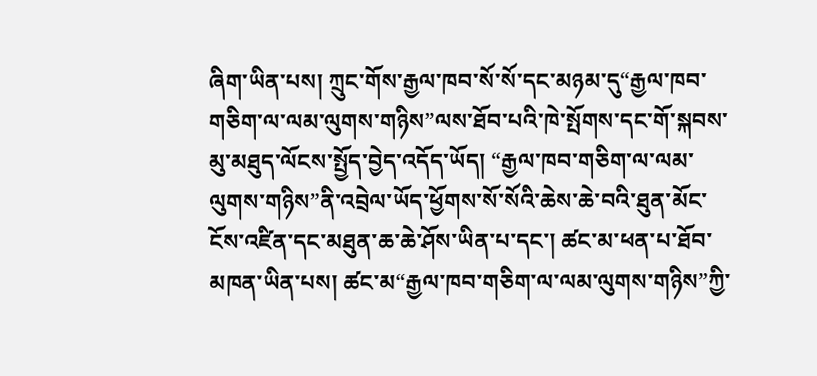ཞིག་ཡིན་པས། ཀྲུང་གོས་རྒྱལ་ཁབ་སོ་སོ་དང་མཉམ་དུ“རྒྱལ་ཁབ་གཅིག་ལ་ལམ་ལུགས་གཉིས”ལས་ཐོབ་པའི་ཁེ་སྤོགས་དང་གོ་སྐབས་མུ་མཐུད་ལོངས་སྤྱོད་བྱེད་འདོད་ཡོད། “རྒྱལ་ཁབ་གཅིག་ལ་ལམ་ལུགས་གཉིས”ནི་འབྲེལ་ཡོད་ཕྱོགས་སོ་སོའི་ཆེས་ཆེ་བའི་ཐུན་མོང་ངོས་འཛིན་དང་མཐུན་ཆ་ཆེ་ཤོས་ཡིན་པ་དང་། ཚང་མ་ཕན་པ་ཐོབ་མཁན་ཡིན་པས། ཚང་མ“རྒྱལ་ཁབ་གཅིག་ལ་ལམ་ལུགས་གཉིས”ཀྱི་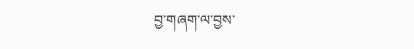བྱ་གཞག་ལ་བྱས་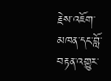རྗེས་འཇོག་མཁན་དང་བློ་བརྟན་འགྱུར་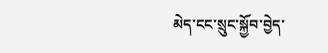མེད་ངང་སྲུང་སྐྱོབ་བྱེད་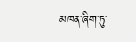མཁན་ཞིག་ཏུ་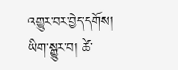འགྱུར་བར་བྱེད་དགོས།
ཡིག་སྒྱུར་བ། ཚེ་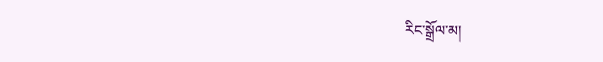རིང་སྒྲོལ་མ།